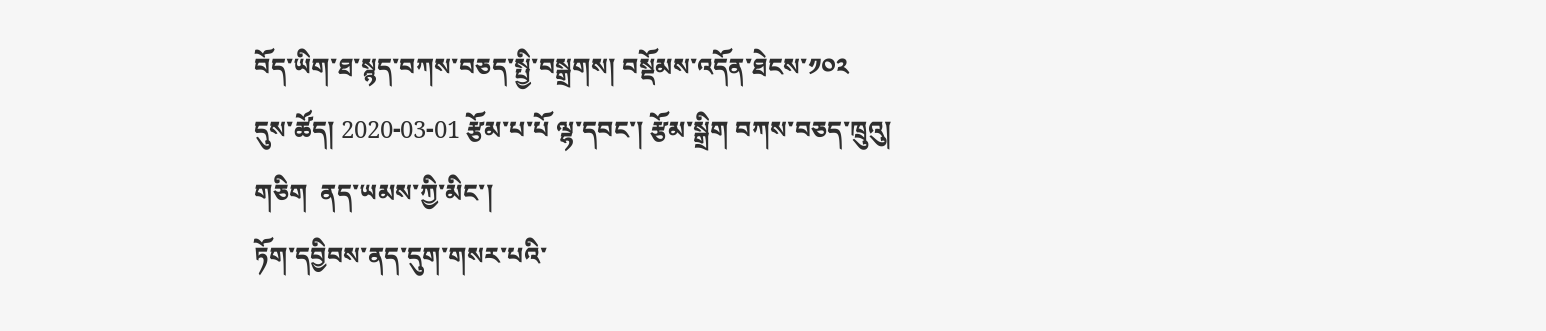བོད་ཡིག་ཐ་སྙད་བཀས་བཅད་སྤྱི་བསྒྲགས། བསྡོམས་འདོན་ཐེངས་༡༠༢
དུས་ཚོད། 2020-03-01 རྩོམ་པ་པོ ལྷ་དབང་། རྩོམ་སྒྲིག བཀས་བཅད་ཁྲུའུ།
གཅིག  ནད་ཡམས་ཀྱི་མིང་།
ཏོག་དབྱིབས་ནད་དུག་གསར་པའི་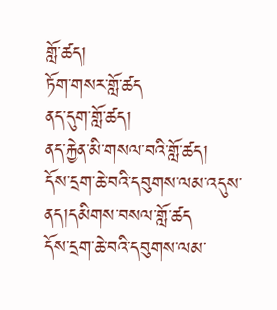གློ་ཚད།
ཏོག་གསར་གློ་ཚད
ནད་དུག་གློ་ཚད།
ནད་རྐྱེན་མི་གསལ་བའི་གློ་ཚད།
དོས་དྲག་ཆེ་བའི་དབུགས་ལམ་འདུས་ནད།དམིགས་བསལ་གློ་ཚད
དོས་དྲག་ཆེ་བའི་དབུགས་ལམ་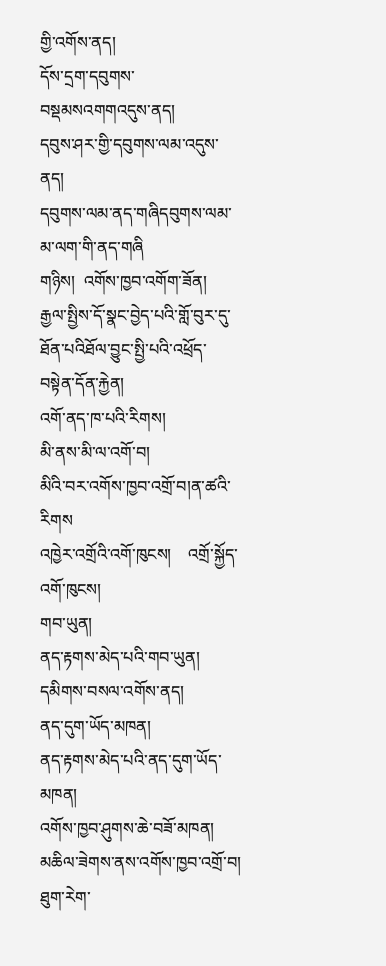གྱི་འགོས་ནད།
དོས་དྲག་དབུགས་བསྡམསའགགའདུས་ནད།
དབུས་ཤར་གྱི་དབུགས་ལམ་འདུས་ནད།
དབུགས་ལམ་ནད་གཞིདབུགས་ལམ་མ་ལག་གི་ནད་གཞི
གཉིས།  འགོས་ཁྱབ་འགོག་ཟོན།
རྒྱལ་སྤྱིས་དོ་སྣང་བྱེད་པའི་གློ་བུར་དུ་ཐོན་པའིཐོལ་བྱུང་སྤྱི་པའི་འཕྲོད་བསྟེན་དོན་རྐྱེན།
འགོ་ནད་ཁ་པའི་རིགས།
མི་ནས་མི་ལ་འགོ་བ།
མིའི་བར་འགོས་ཁྱབ་འགྲོ་བ།ན་ཚའི་རིགས
འཁྱེར་འགྲོའི་འགོ་ཁུངས།    འགྲོ་སྐྱོད་འགོ་ཁུངས།
གབ་ཡུན།
ནད་རྟགས་མེད་པའི་གབ་ཡུན།
དམིགས་བསལ་འགོས་ནད།
ནད་དུག་ཡོད་མཁན།
ནད་རྟགས་མེད་པའི་ནད་དུག་ཡོད་མཁན།
འགོས་ཁྱབ་ཤུགས་ཆེ་བཟོ་མཁན།
མཆིལ་ཟེགས་ནས་འགོས་ཁྱབ་འགྲོ་བ།
ཐུག་རེག་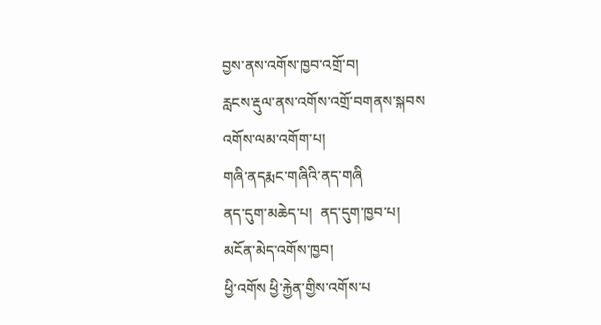བྱས་ནས་འགོས་ཁྱབ་འགྲོ་བ།
རླངས་རྡུལ་ནས་འགོས་འགྲོ་བགནས་སྐབས
འགོས་ལམ་འགོག་པ།
གཞི་ནདརྨང་གཞིའི་ནད་གཞི
ནད་དུག་མཆེད་པ།  ནད་དུག་ཁྱབ་པ།
མངོན་མེད་འགོས་ཁྱབ།
ཕྱི་འགོས ཕྱི་རྐྱེན་གྱིས་འགོས་པ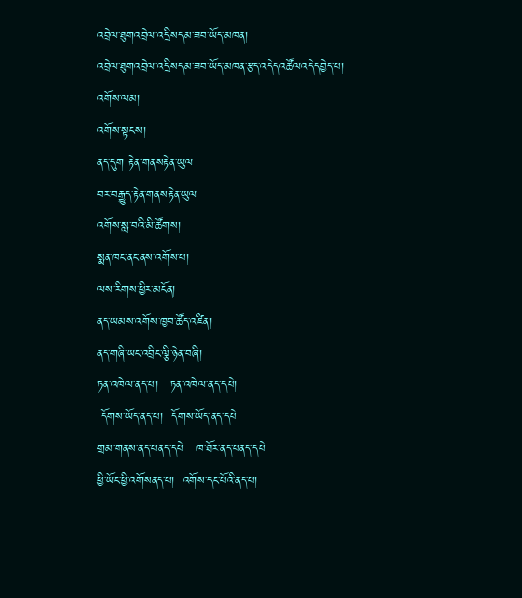འབྲེལ་ཐུགའབྲེལ་འདྲིསདམ་ཟབ་ཡོད་མཁན།
འབྲེལ་ཐུགའབྲེལ་འདྲིསདམ་ཟབ་ཡོད་མཁན་རྩད་འདེདའཚོལའདེདབྱེད་པ།
འགོས་ལམ།
འགོས་སྟངས།
ནད་དུག རྟེན་གནསརྟེན་ཡུལ
བར་བརྒྱུད་རྟེན་གནསརྟེན་ཡུལ
འགོས་སླ་བའི་མི་ཚོགས།
སྨན་ཁང་ནང་ནས་འགོས་པ།
ལས་རིགས་ཕྱིར་མངོན།
ནད་ཡམས་འགོས་ཁྱབ་ཚོད་འཛིན།
ནད་གཞི་ཡང་འབྲིང་ལྕི་ཉེན་བཞི།
ཏན་འཁེལ་ནད་པ།   ཏན་འཁེལ་ནད་དཔེ།
 དོགས་ཡོད་ནད་པ།  དོགས་ཡོད་ནད་དཔེ
གྲམ་གནས་ནད་པནད་དཔེ   ཁ་ཐོར་ནད་པནད་དཔེ
ཕྱི་ཡོང་ཕྱི་འགོསནད་པ།  འགོས་དང་པོའི་ནད་པ།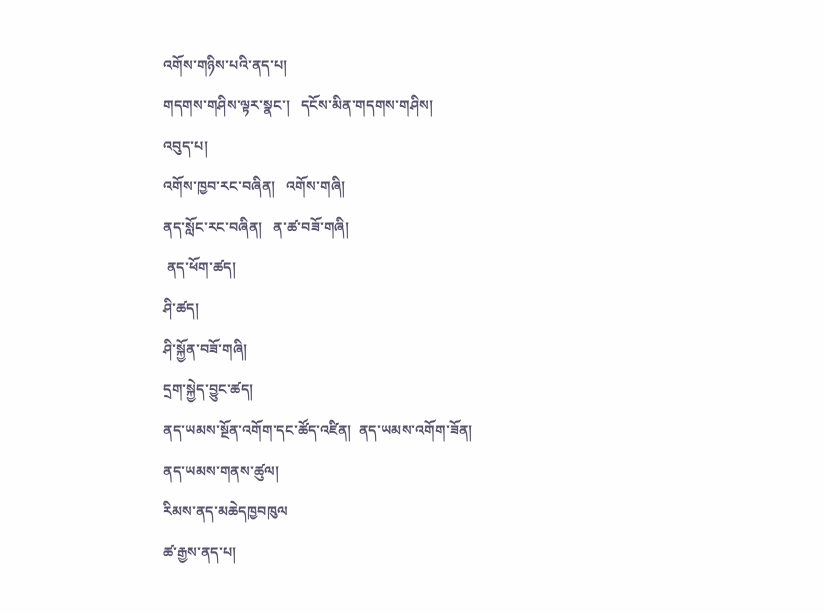འགོས་གཉིས་པའི་ནད་པ།
གདགས་གཤིས་ལྟར་སྣང་།   དངོས་མིན་གདགས་གཤིས།
འབུད་པ།
འགོས་ཁྱབ་རང་བཞིན།   འགོས་གཞི།
ནད་སློང་རང་བཞིན།   ན་ཚ་བཟོ་གཞི།
 ནད་ཕོག་ཚད།
ཤི་ཚད།
ཤི་སྐྱོན་བཟོ་གཞི།
དྲག་སྐྱེད་བྱུང་ཚད།
ནད་ཡམས་སྔོན་འགོག་དང་ཚོད་འཛིན།  ནད་ཡམས་འགོག་ཟོན།
ནད་ཡམས་གནས་ཚུལ།
རིམས་ནད་མཆེདཁྱབཁུལ
ཚ་རྒྱས་ནད་པ།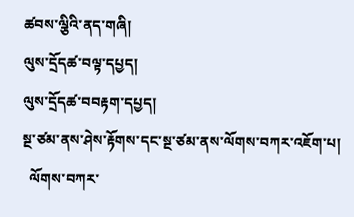ཚབས་ལྕིའི་ནད་གཞི།
ལུས་དྲོདཚ་བལྟ་དཔྱད།
ལུས་དྲོདཚ་བབརྟག་དཔྱད།
སྔ་ཙམ་ནས་ཤེས་རྟོགས་དང་སྔ་ཙམ་ནས་ལོགས་བཀར་འཇོག་པ།
  ལོགས་བཀར་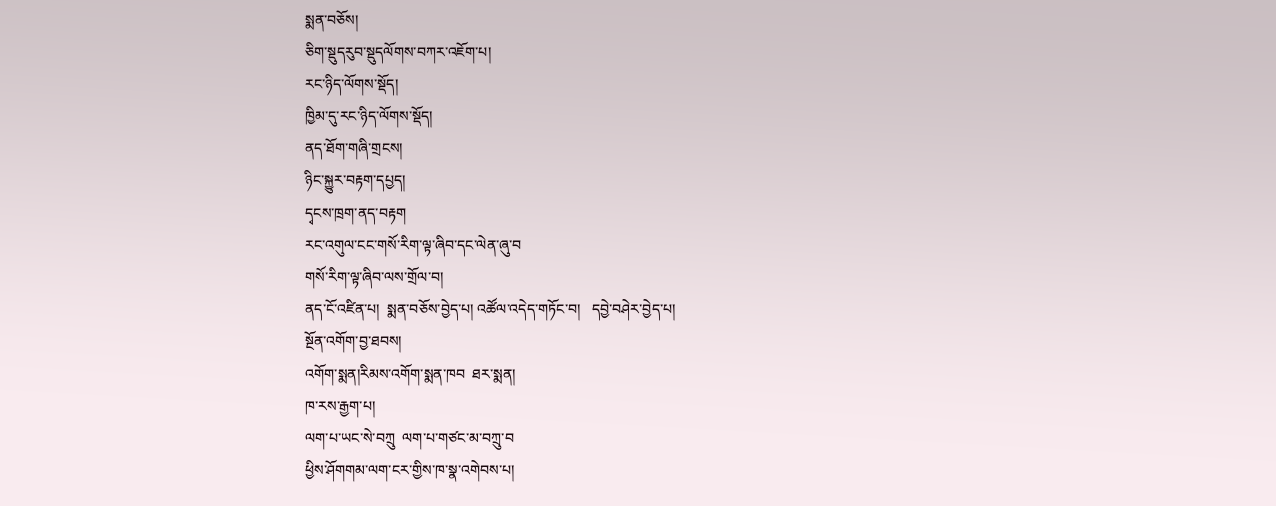སྨན་བཅོས།
ཅིག་སྡུདརུབ་སྡུདལོགས་བཀར་འཇོག་པ།
རང་ཉིད་ལོགས་སྡོད།
ཁྱིམ་དུ་རང་ཉིད་ལོགས་སྡོད།
ནད་ཐོག་གཞི་གྲངས།
ཉིང་སྐྱུར་བརྟག་དཔྱད།
དྭངས་ཁྲག་ནད་བརྟག
རང་འགུལ་ངང་གསོ་རིག་ལྟ་ཞིབ་དང་ལེན་ཞུ་བ
གསོ་རིག་ལྟ་ཞིབ་ལས་གྲོལ་བ།
ནད་ངོ་འཛིན་པ།  སྨན་བཅོས་བྱེད་པ། འཚོལ་འདེད་གཏོང་བ།   དབྱེ་བཤེར་བྱེད་པ།
སྔོན་འགོག་བྱ་ཐབས།
འགོག་སྨན།རིམས་འགོག་སྨན་ཁབ  ཐར་སྨན།
ཁ་རས་རྒྱག་པ།
ལག་པ་ཡང་སེ་བཀྲུ  ལག་པ་གཙང་མ་བཀྲུ་བ
ཕྱིས་ཤོགགམ་ལག་ངར་གྱིས་ཁ་སྣ་འགེབས་པ།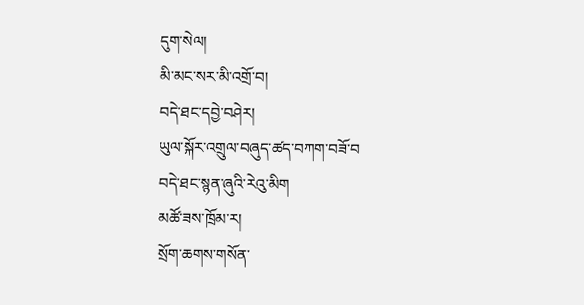དུག་སེལ།
མི་མང་སར་མི་འགྲོ་བ།
བདེ་ཐང་དབྱེ་བཤེར།
ཡུལ་སྐོར་འགྲུལ་བཞུད་ཚད་བཀག་བཟོ་བ
བདེ་ཐང་སྙན་ཞུའི་རེའུ་མིག
མཚོ་ཟས་ཁྲོམ་ར།
སྲོག་ཆགས་གསོན་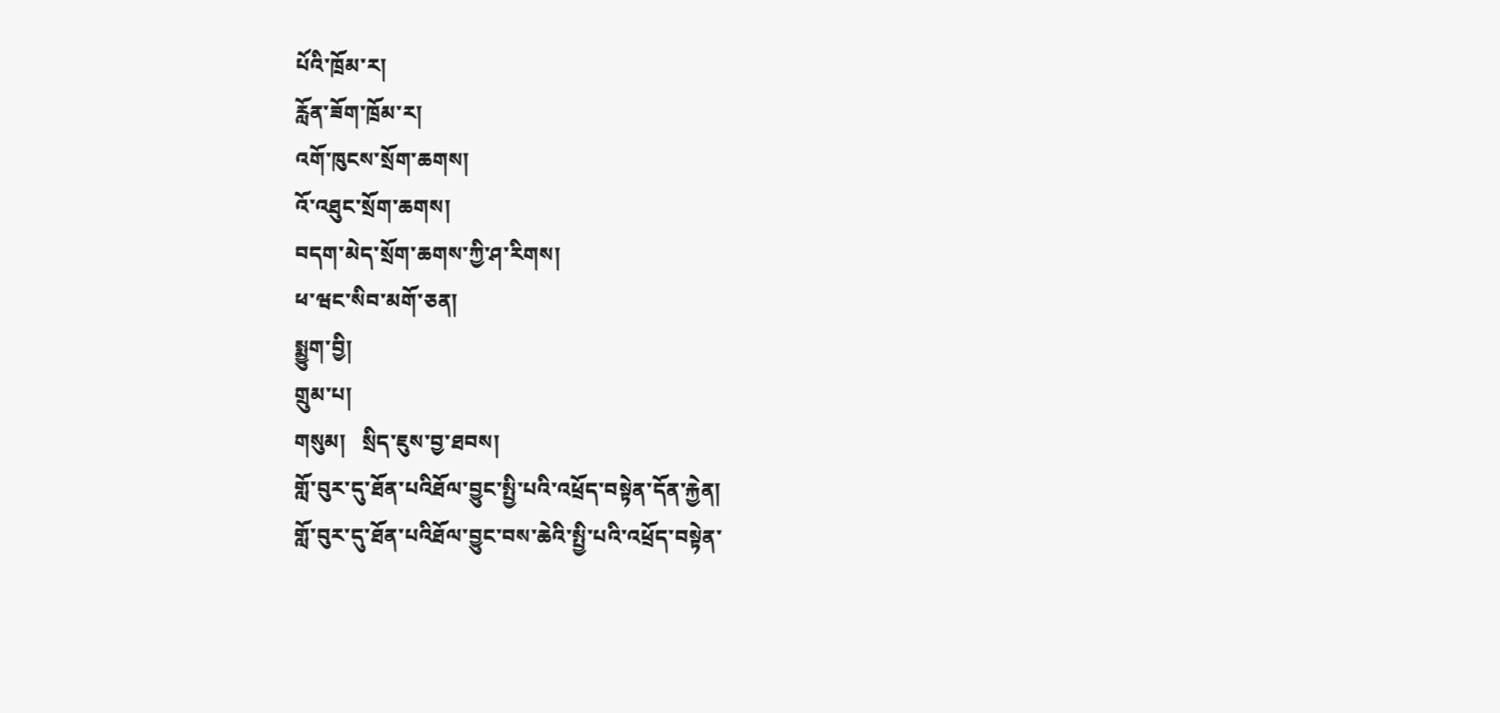པོའི་ཁྲོམ་ར།
རློན་ཟོག་ཁྲོམ་ར།
འགོ་ཁུངས་སྲོག་ཆགས།
འོ་འཐུང་སྲོག་ཆགས།
བདག་མེད་སྲོག་ཆགས་ཀྱི་ཤ་རིགས།
ཕ་ཝང་སིབ་མགོ་ཅན།
སྨྱུག་བྱི།
གྲུམ་པ།
གསུམ།   སྲིད་ཇུས་བྱ་ཐབས།
གློ་བུར་དུ་ཐོན་པའིཐོལ་བྱུང་སྤྱི་པའི་འཕྲོད་བསྟེན་དོན་རྐྱེན།
གློ་བུར་དུ་ཐོན་པའིཐོལ་བྱུང་བས་ཆེའི་སྤྱི་པའི་འཕྲོད་བསྟེན་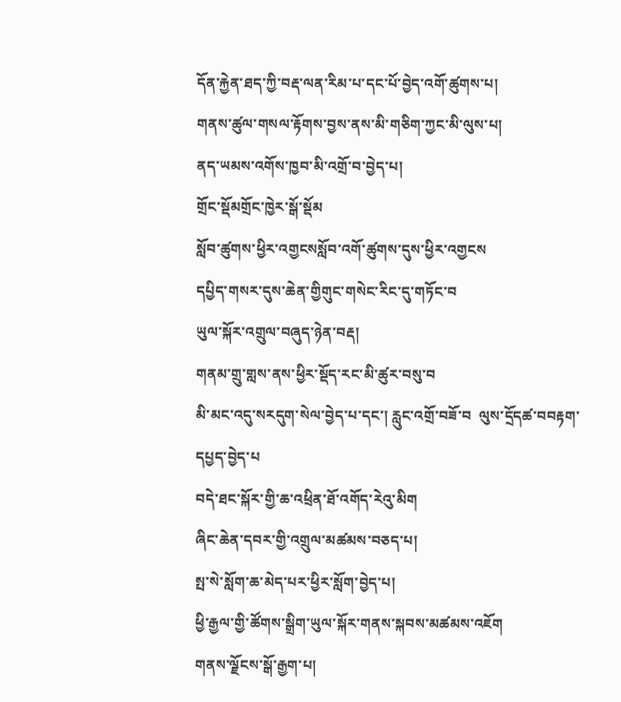དོན་རྐྱེན་ཐད་ཀྱི་བརྡ་ལན་རིམ་པ་དང་པོ་བྱེད་འགོ་ཚུགས་པ།
གནས་ཚུལ་གསལ་རྟོགས་བྱས་ནས་མི་གཅིག་ཀྱང་མི་ལུས་པ།
ནད་ཡམས་འགོས་ཁྱབ་མི་འགྲོ་བ་བྱེད་པ།
གྲོང་སྡོམགྲོང་ཁྱེར་སྒོ་སྡོམ
སློབ་ཚུགས་ཕྱིར་འགྱངསསློབ་འགོ་ཚུགས་དུས་ཕྱིར་འགྱངས
དཔྱིད་གསར་དུས་ཆེན་གྱིགུང་གསེང་རིང་དུ་གཏོང་བ
ཡུལ་སྐོར་འགྲུལ་བཞུད་ཉེན་བརྡ།
གནམ་གྲུ་གླས་ནས་ཕྱིར་སྡོད་རང་མི་ཚུར་བསུ་བ
མི་མང་འདུ་སརདུག་སེལ་བྱེད་པ་དང་། རླུང་འགྲོ་བཟོ་བ  ལུས་དྲོདཚ་བབརྟག་དཔྱད་བྱེད་པ
བདེ་ཐང་སྐོར་གྱི་ཆ་འཕྲིན་ཐོ་འགོད་རེའུ་མིག
ཞིང་ཆེན་དབར་གྱི་འགྲུལ་མཚམས་བཅད་པ།
སྤ་སེ་སློག་ཆ་མེད་པར་ཕྱིར་སློག་བྱེད་པ།
ཕྱི་རྒྱལ་གྱི་ཚོགས་སྒྲིག་ཡུལ་སྐོར་གནས་སྐབས་མཚམས་འཇོག
གནས་ལྗོངས་སྒོ་རྒྱག་པ།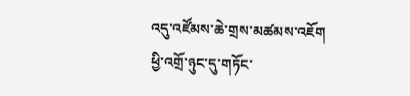འདུ་འཛོམས་ཆེ་གྲས་མཚམས་འཇོག
ཕྱི་འགྲོ་ཉུང་དུ་གཏོང་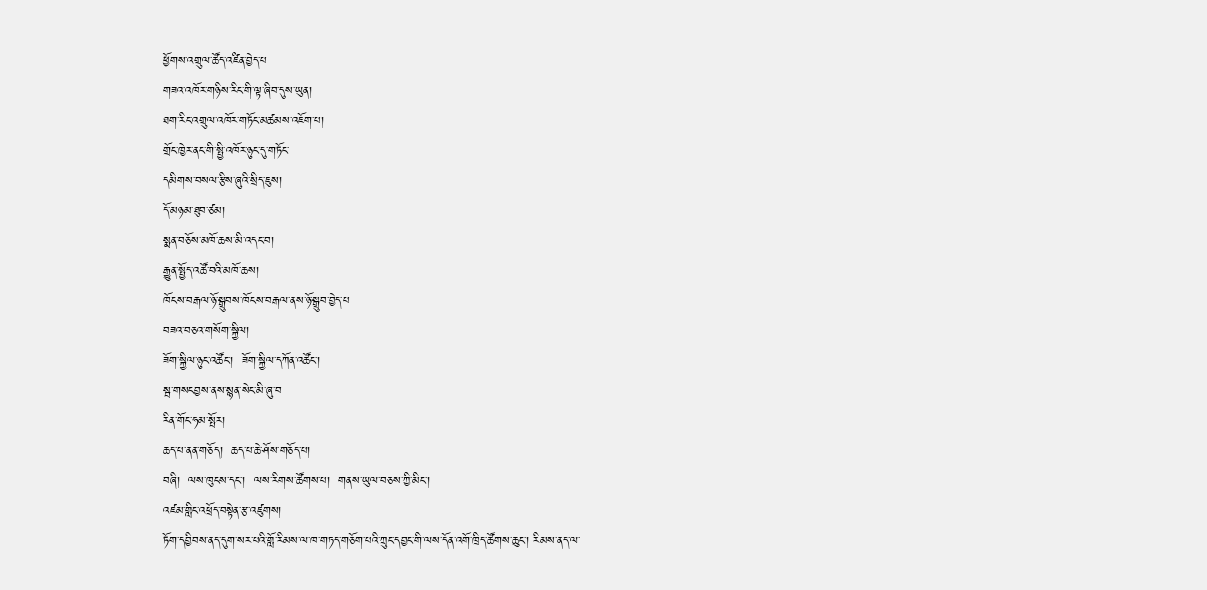ཕྱོགས་འགྲུལ་ཚོད་འཛིན་བྱེད་པ
གཟའ་འཁོར་གཉིས་རིང་གི་ལྟ་ཞིབ་དུས་ཡུན།
ཐག་རིང་འགྲུལ་འཁོར་གཏོང་མཚམས་འཇོག་པ།
གྲོང་ཁྱེར་ནང་གི་སྤྱི་འཁོར་ཉུང་དུ་གཏོང་
དམིགས་བསལ་རྩིས་ཞུའི་སྲིད་ཇུས།
དོ་མཉམ་ཐུབ་ཙམ།
སྨན་བཅོས་མཁོ་ཆས་མི་འདང་བ།
རྒྱུན་སྤྱོད་འཚོ་བའི་མཁོ་ཆས།
ཁོངས་བརྒལ་ཉོ་སྒྲུབས་ཁོངས་བརྒལ་ནས་ཉོ་སྒྲུབ་བྱེད་པ
བཟའ་བཅའ་གསོག་སྐྱིལ།
ཟོག་སྐྱིལ་ཉུང་འཚོང་།  ཟོག་སྐྱིལ་དཀོན་འཚོང་།
སྦ་གསངབྱས་ནས་སྙན་སེང་མི་ཞུ་བ
རིན་གོང་ཧམ་སྤོར།
ཆད་པ་ནན་གཅོད།  ཆད་པ་ཆེ་ཤོས་གཅོད་པ།
བཞི།  ལས་ཁུངས་དང་།  ལས་རིགས་ཚོགས་པ།  གནས་ཡུལ་བཅས་ཀྱི་མིང་།
འཛམ་གླིང་འཕྲོད་བསྟེན་རྩ་འཛུགས།
ཏོག་དབྱིབས་ནད་དུག་སར་པའི་གློ་རིམས་ལ་ཁ་གཏད་གཅོག་པའི་ཀྲུང་དབྱང་གི་ལས་དོན་འགོ་ཁྲིད་ཚོགས་ཆུང་། རིམས་ནད་ལ་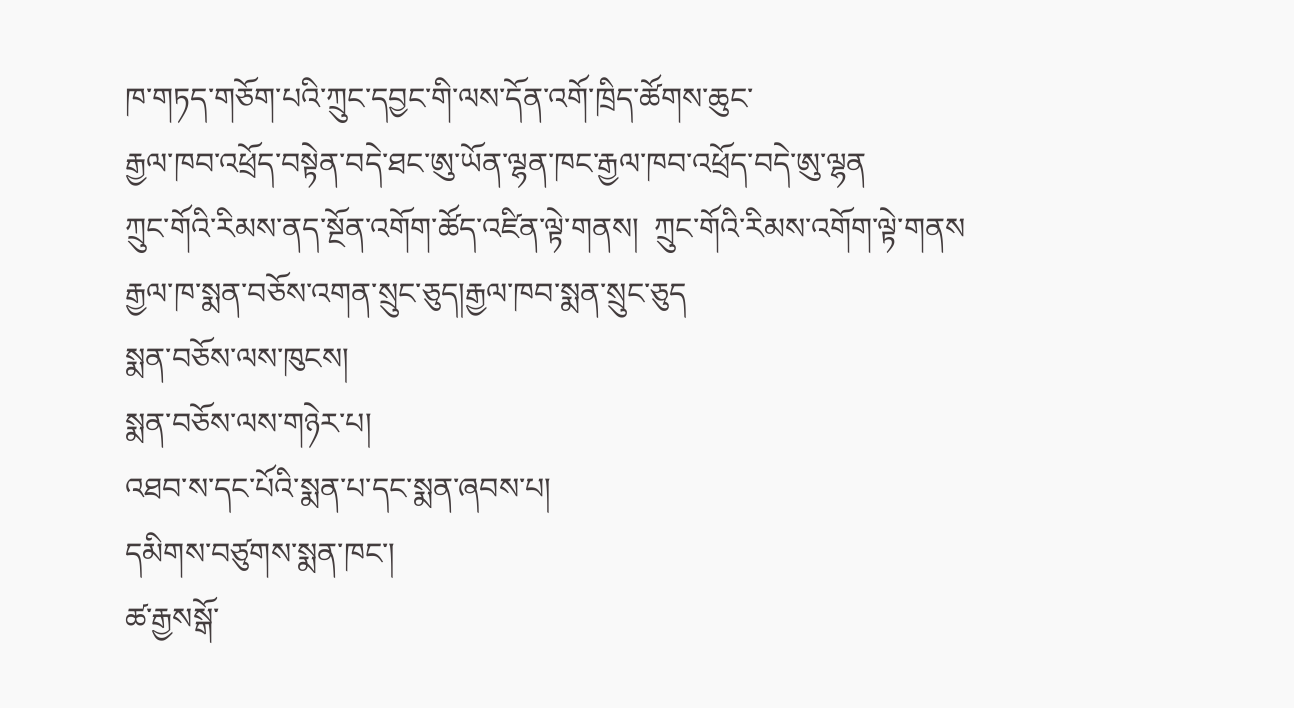ཁ་གཏད་གཅོག་པའི་ཀྲུང་དབྱང་གི་ལས་དོན་འགོ་ཁྲིད་ཚོགས་ཆུང་
རྒྱལ་ཁབ་འཕྲོད་བསྟེན་བདེ་ཐང་ཨུ་ཡོན་ལྷན་ཁང་རྒྱལ་ཁབ་འཕྲོད་བདེ་ཨུ་ལྷན
ཀྲུང་གོའི་རིམས་ནད་སྔོན་འགོག་ཚོད་འཛིན་ལྟེ་གནས།  ཀྲུང་གོའི་རིམས་འགོག་ལྟེ་གནས
རྒྱལ་ཁ་སྨན་བཅོས་འགན་སྲུང་ཅུད།རྒྱལ་ཁབ་སྨན་སྲུང་ཅུད
སྨན་བཅོས་ལས་ཁུངས།
སྨན་བཅོས་ལས་གཉེར་པ།
འཐབ་ས་དང་པོའི་སྨན་པ་དང་སྨན་ཞབས་པ།
དམིགས་བཙུགས་སྨན་ཁང་།
ཚ་རྒྱསསྒོ་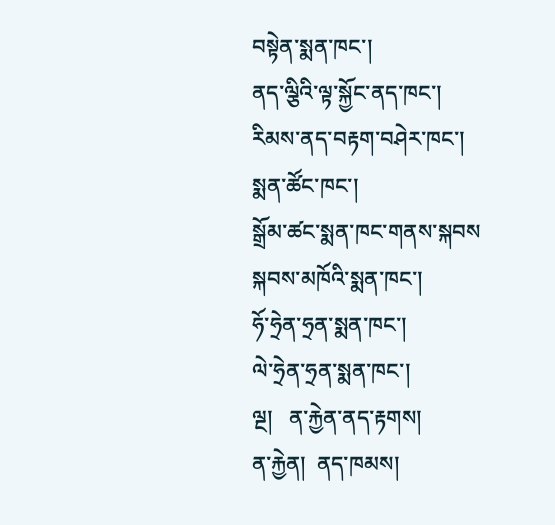བསྟེན་སྨན་ཁང་།
ནད་ལྕིའི་ལྟ་སྐྱོང་ནད་ཁང་།
རིམས་ནད་བརྟག་བཤེར་ཁང་།
སྨན་ཚོང་ཁང་།
སྒྲོམ་ཚང་སྨན་ཁང་གནས་སྐབས
སྐབས་མཁོའི་སྨན་ཁང་།
ཧོ་ཧྲེན་ཧྲན་སྨན་ཁང་།
ལེ་ཧྲེན་ཧྲན་སྨན་ཁང་།
ལྔ།   ན་རྐྱེན་ནད་རྟགས།
ན་རྐྱེན།  ནད་ཁམས།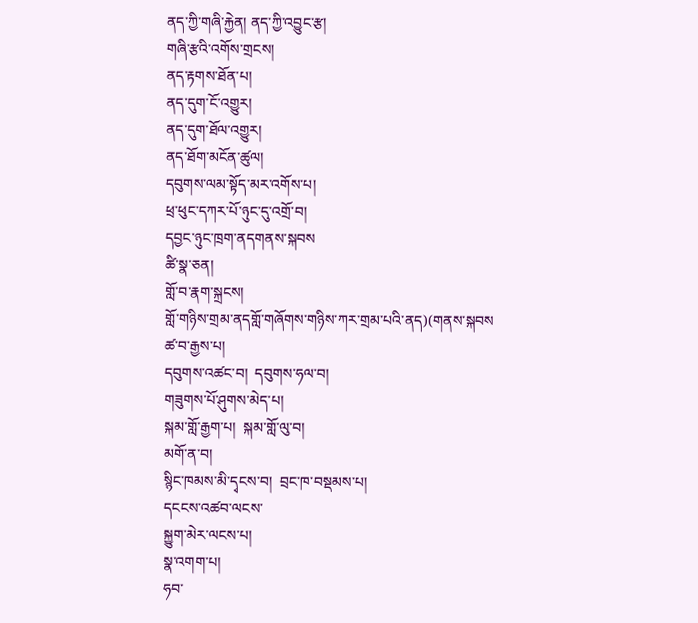ནད་ཀྱི་གཞི་རྐྱེན། ནད་ཀྱི་འབྱུང་རྩ།
གཞི་རྩའི་འགོས་གྲངས།
ནད་རྟགས་ཐོན་པ།
ནད་དུག་ངོ་འགྱུར།
ནད་དུག་ཐོལ་འགྱུར།
ནད་ཐོག་མངོན་ཚུལ།
དབུགས་ལམ་སྟོད་མར་འགོས་པ།
ཕྲ་ཕུང་དཀར་པོ་ཉུང་དུ་འགྲོ་བ།
དབྱང་ཉུང་ཁྲག་ནདགནས་སྐབས
ཚི་སྣ་ཅན།
གློ་བ་རྣག་སྐྲངས།
གློ་གཉིས་གྲམ་ནདགློ་གཞོགས་གཉིས་ཀར་གྲམ་པའི་ནད)(གནས་སྐབས
ཚ་བ་རྒྱས་པ།
དབུགས་འཚང་བ།  དབུགས་ཧལ་བ།
གཟུགས་པོ་ཤུགས་མེད་པ།
སྐམ་གློ་རྒྱག་པ།  སྐམ་གློ་ལུ་བ།
མགོ་ན་བ།
སྙིང་ཁམས་མི་དྭངས་བ།  བྲང་ཁ་བསྡམས་པ།
དངངས་འཚབ་ལངས་
སྐྱུག་མེར་ལངས་པ།
སྣ་འགག་པ།
ཧབ་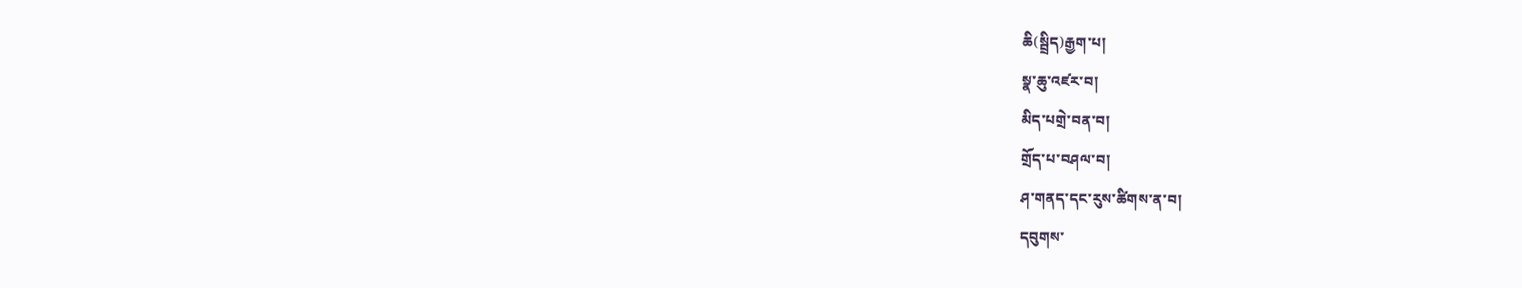ཆི(སྦྲིད)རྒྱག་པ།
སྣ་ཆུ་འཛར་བ།
མིད་པགྲེ་བན་བ།
གྲོད་པ་བཤལ་བ།
ཤ་གནད་དང་རུས་ཚིགས་ན་བ།
དབུགས་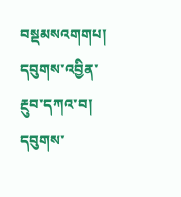བསྡམསའགགཔ།
དབུགས་འབྱིན་རྔུབ་དཀའ་བ།
དབུགས་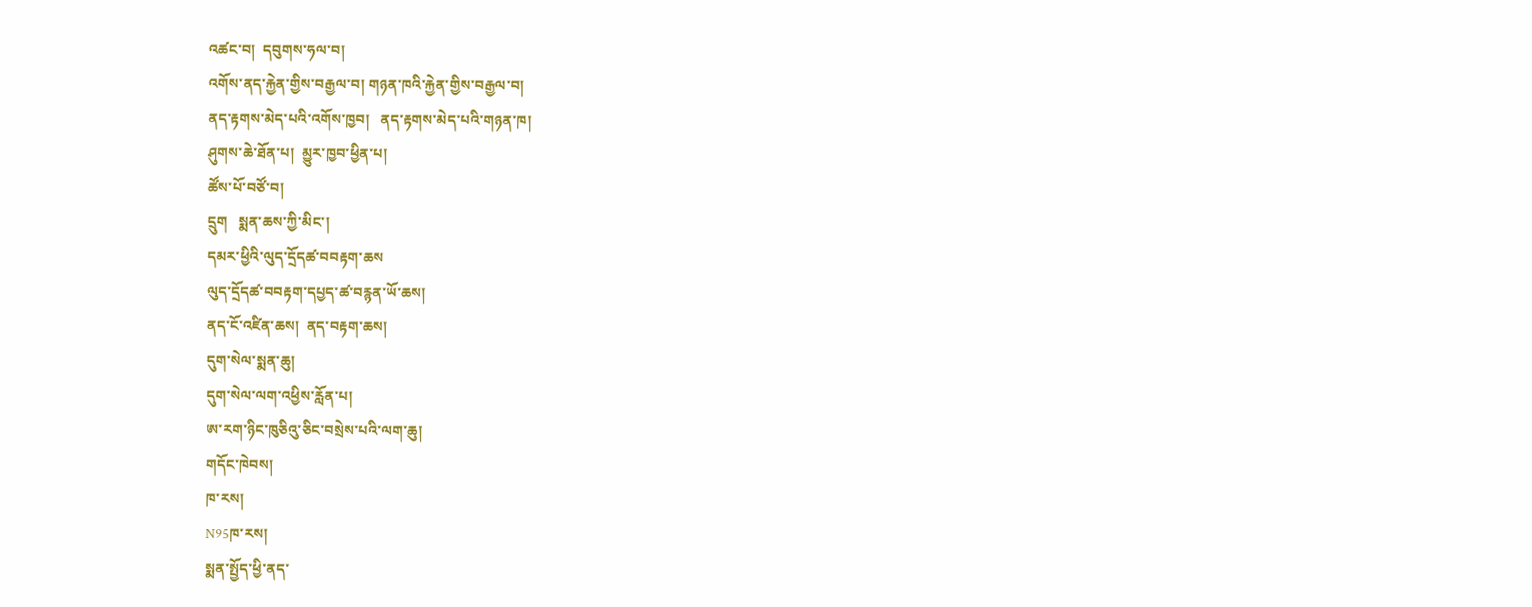འཚང་བ།  དབུགས་ཧལ་བ།
འགོས་ནད་རྐྱེན་གྱིས་བརྒྱལ་བ། གཉན་ཁའི་རྐྱེན་གྱིས་བརྒྱལ་བ།
ནད་རྟགས་མེད་པའི་འགོས་ཁྱབ།   ནད་རྟགས་མེད་པའི་གཉན་ཁ།
ཤུགས་ཆེ་ཐོན་པ།  མྱུར་ཁྱབ་ཕྱིན་པ།
ཚོས་པོ་བཙོ་བ།
དྲུག   སྨན་ཆས་ཀྱི་མིང་།
དམར་ཕྱིའི་ལུད་དྲོདཚ་བབརྟག་ཆས
ལུད་དྲོདཚ་བབརྟག་དཔྱད་ཚ་བརྙན་ཡོ་ཆས།
ནད་ངོ་འཛིན་ཆས།  ནད་བརྟག་ཆས།
དུག་སེལ་སྨན་ཆུ།
དུག་སེལ་ལག་འཕྱིས་རློན་པ།
ཨ་རག་ཉིང་ཁུཅིའུ་ཅིང་བསྲེས་པའི་ལག་ཆུ།
གདོང་ཁེབས།
ཁ་རས།
N95ཁ་རས།
སྨན་སྤྱོད་ཕྱི་ནད་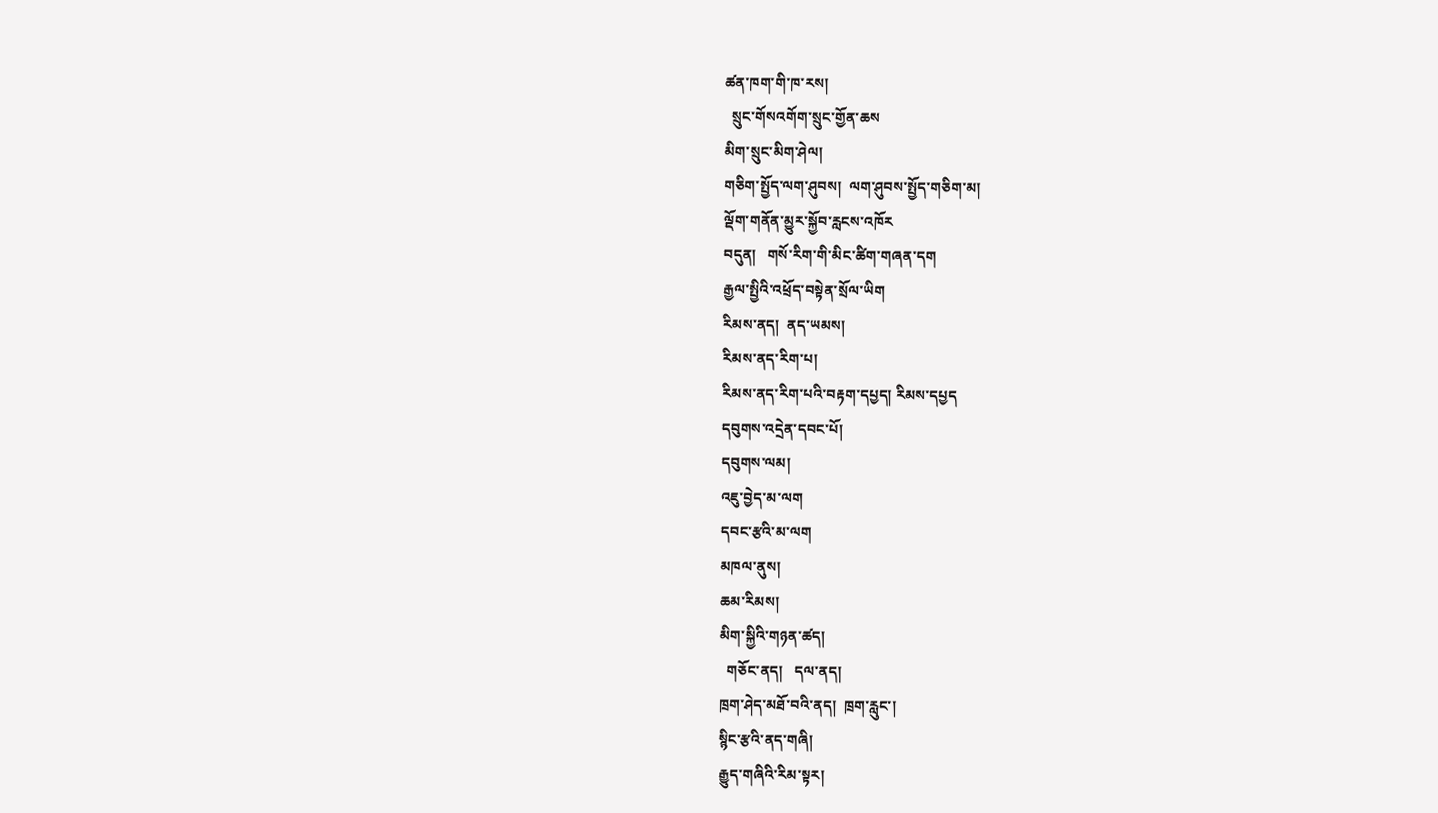ཚན་ཁག་གི་ཁ་རས།
  སྲུང་གོསའགོག་སྲུང་གྱོན་ཆས
མིག་སྲུང་མིག་ཤེལ།
གཅིག་སྤྱོད་ལག་ཤུབས།  ལག་ཤུབས་སྤྱོད་གཅིག་མ།
ལྡོག་གནོན་མྱུར་སྐྱོབ་རླངས་འཁོར
བདུན།   གསོ་རིག་གི་མིང་ཚིག་གཞན་དག
རྒྱལ་སྤྱིའི་འཕྲོད་བསྟེན་སྲོལ་ཡིག
རིམས་ནད།  ནད་ཡམས།
རིམས་ནད་རིག་པ།
རིམས་ནད་རིག་པའི་བརྟག་དཔྱད། རིམས་དཔྱད
དབུགས་འདྲེན་དབང་པོ།
དབུགས་ལམ།
འཇུ་བྱེད་མ་ལག
དབང་རྩའི་མ་ལག
མཁལ་ནུས།
ཆམ་རིམས།
མིག་སྐྱིའི་གཉན་ཚད།
  གཅོང་ནད།   དལ་ནད།
ཁྲག་ཤེད་མཐོ་བའི་ནད།  ཁྲག་རླུང་།
སྙིང་རྩའི་ནད་གཞི།
རྒྱུད་གཞིའི་རིམ་སྟར།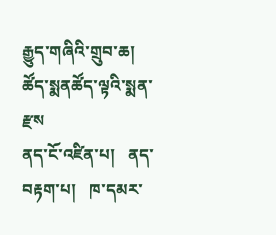རྒྱུད་གཞིའི་གྲུབ་ཆ།
ཚོད་སྨནཚོད་ལྟའི་སྨན་རྫས
ནད་ངོ་འཛིན་པ།   ནད་བརྟག་པ།   ཁ་དམར་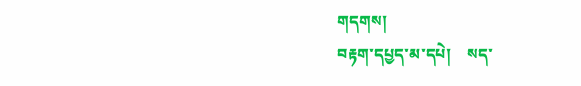གདགས།
བརྟག་དཔྱད་མ་དཔེ།    སད་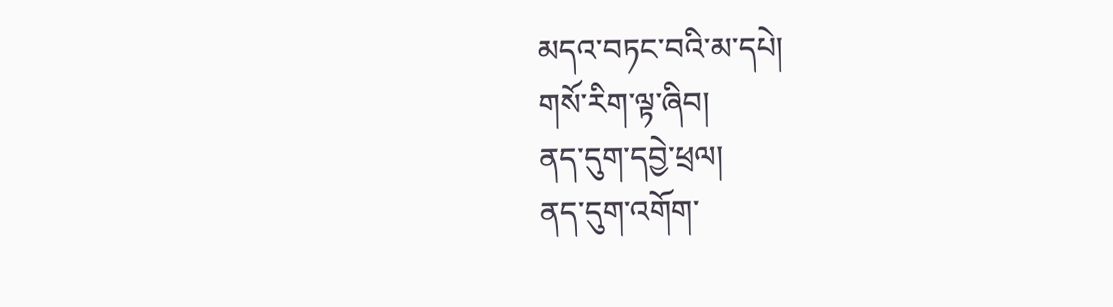མདའ་བཏང་བའི་མ་དཔེ།
གསོ་རིག་ལྟ་ཞིབ།
ནད་དུག་དབྱེ་ཕྲལ།
ནད་དུག་འགོག་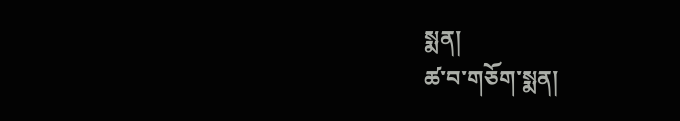སྨན།
ཚ་བ་གཅོག་སྨན།